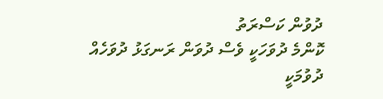ދުވުން ކަސްރަތު
ކޮންމެ ދުވަހަކީ ވެސް ދުވަން ރަނގަޅު ދުވަހެއް
ދުވުމަކީ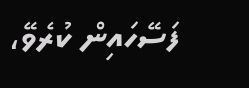ފަސޭހައިން ކުރެވޭ،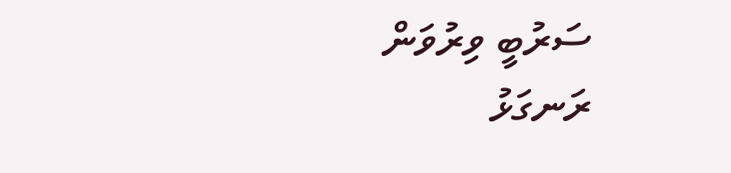ސަރުބީ ވިރުވަން ރަނގަޅު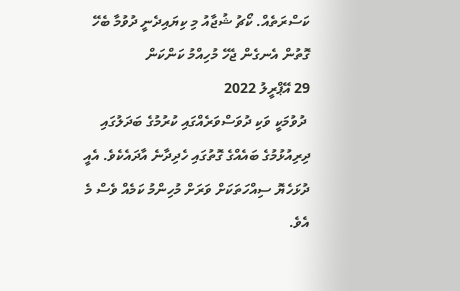ކަސްރަތެއް. ކޯޗު ޝުޖާއު މި ކިޔައިދެނީ ދުވުމާ ބެހޭ ގޮތުން އެނގެން ޖެހޭ މުހިއްމު ކަންކަން
29 އޭޕްރީލު 2022
 ދުވުމަކީ ވަކި ދުވަސްވަރެއްގައި ކުރުމުގެ ބަދަލުގައި ދިރިއުޅުމުގެ ބައެއްގެ ގޮތުގައި ހެދިދާނެ އާދައެކެވެ. އެއީ ދުޅަހެޔޮ ސިއްހަތަކަށް ވަރަށް މުހިންމު ކަމެއް ވެސް މެ އެވެ.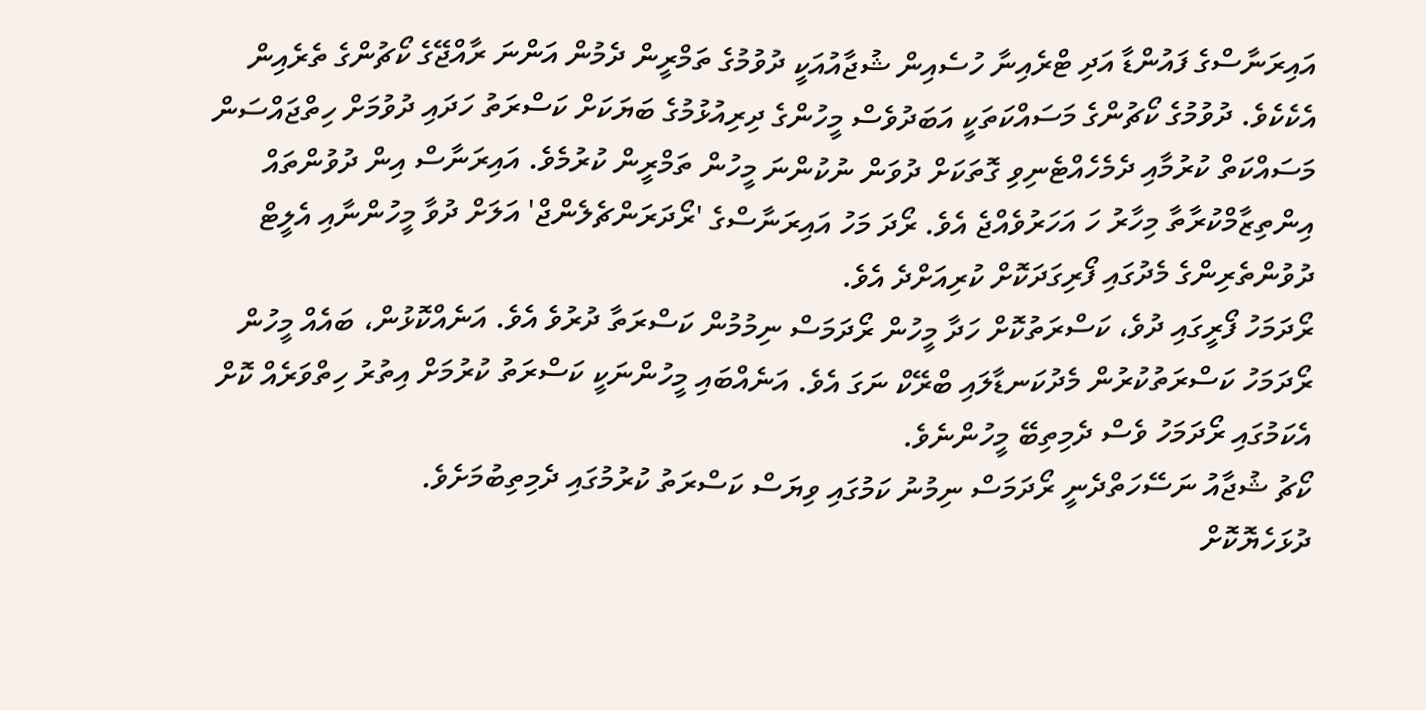އައިރަނާސްގެ ފައުންޑާ އަދި ޓްރެއިނާ ހުސެއިން ޝުޖާއުއަކީ ދުވުމުގެ ތަމްރީން ދެމުން އަންނަ ރާއްޖޭގެ ކޯޗުންގެ ތެރެއިން އެކެކެވެ. ދުވުމުގެ ކޯޗުންގެ މަސައްކަތަކީ އަބަދުވެސް މީހުންގެ ދިރިއުޅުމުގެ ބަޔަކަށް ކަސްރަތު ހަދައި ދުވުމަށް ހިތްޖައްސަން މަސައްކަތް ކުރުމާއި ދެމެހެއްޓެނިވި ގޮތަކަށް ދުވަން ނުކުންނަ މީހުން ތަމްރީން ކުރުމެވެ. އައިރަނާސް އިން ދުވުންތައް އިންތިޒާމްކުރާތާ މިހާރު ހަ އަހަރުވެއްޖެ އެވެ. ރޯދަ މަހު އައިރަނާސްގެ 'ރޯދަރަންޗެލެންޖް' އަލަށް ދުވާ މީހުންނާއި އެލީޓް ދުވުންތެރިންގެ މެދުގައި ފޯރިގަދަކޮށް ކުރިއަށްދެ އެވެ.
ރޯދަމަހު ފޯރީގައި ދުވެ، ކަސްރަތުކޮށް ހަދާ މީހުން ރޯދަމަސް ނިމުމުން ކަސްރަތާ ދުރުވެ އެވެ. އަނެއްކޮޅުން، ބައެއް މީހުން ރޯދަމަހު ކަސްރަތުކުރުން މެދުކަނޑާލައި ބްރޭކް ނަގަ އެވެ. އަނެއްބައި މީހުންނަކީ ކަސްރަތު ކުރުމަށް އިތުރު ހިތްވަރެއް ކޮށް އެކަމުގައި ރޯދަމަހު ވެސް ދެމިތިބޭ މީހުންނެވެ.
ކޯޗު ޝުޖާއު ނަސޭހަތްދެނީ ރޯދަމަސް ނިމުނު ކަމުގައި ވިޔަސް ކަސްރަތު ކުރުމުގައި ދެމިތިބުމަށެވެ.
ދުޅަހެޔޮކޮށް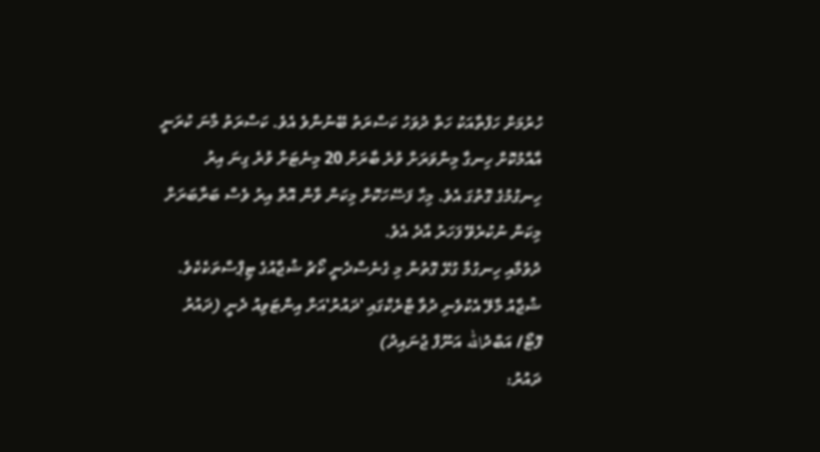ހުރުމަށް ހަފްތާއަކު ހަތް ދުވަހު ކަސްރަތު ބޭނުންވެ އެވެ. ކަސްރަތު މާނަ ކުރަނީ އާއްމުކޮށް ހިނގާ މިންވަރަށް ވުރެ ބާރަށް 20 މިނެޓަށް ވުރެ ގިނަ އިރު ހިނގުމުގެ ގޮތުގަ އެވެ. މިހާ ފަސޭހަކޮށް މިކަން ވާން އޮތް އިރު ވެސް ބަރާބަރަށް މިކަން ނުކުރެވޭ ފަހަރު އާދެ އެވެ.
ދުވުމާއި ހިނގުމާ ގުޅޭ ގޮތުން މި ގެނެސްދެނީ ކޯޗު ޝުޖާއުގެ ޓިޕްސްތަކެކެވެ.
ޝުޖާއު މާލޭ އެކުވެނި ދުވާ ޓްރެކްގައި 'ދައުރު'އަށް އިންޓަވިއު ދެނީ (ދައުރު ފޮޓޯ/ އަބްދުالله އަނޫފް ޖުނައިދު)
ދައުރު: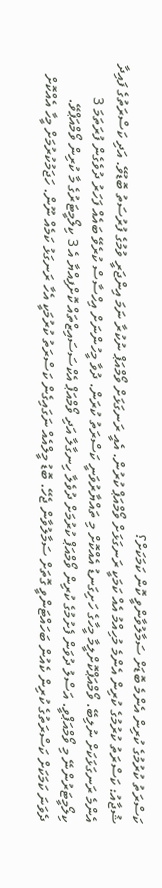ކަސްރަތު ކުރުމުގެ ކުރިން އެންމެ ބޮޑަށް ސަމާލުވާންވީ ކޮން ކަމަކަށް؟
ޝުޖާއު: ކަސްރަތު ކުރުމުގެ ކުރިން އެންމެ މުހިއްމު އެއް ކަމަކީ ރަނގަޅަށް ވޯމްއަޕް ކުރުން. އެއީ ރަނގަޅަށް ވޯމްއަޕް ނުކުރާ ނަމަ އިންޖަރީ ވުމުގެ ފުރުސަތު ބޮޑުވޭ. އަދި ކަސްރަތުގެ ފައިދާ އެންމެ ރަނގަޅަކަށް ނުލިބޭ. ވޯމްއަޕްކޮށްލީމާ މީހާގެ ހަށިގަނޑު އެއްކޮށް މި ތައްޔާރުވަނީ ކަސްރަތު ކުރަން. ދުވާ މީހުންނަށް އިހްސާސް ކުރެވޭ ބައެއް ފަހަރު ދުވެގެން ފުރަތަމަ 3 ކިލޯމީޓަރުންނޭ މި ވޯމްއަޕްވީ. އަސްލު ދުވަން ފެށުމުގެ ކުރިން ވޯމްއަޕް ކުރުމަށް ދުވެލާ ހިނގާލާ އަދި ވޯމްއަޕް އެކްސަސައިޒްތައް ކޮށްފިއްޔާ އެ 3 ކިލޯމީޓަރުގެ މާ ކުރިން ވޯމްއަޕްވޭ.
ދެވަނަ ކަމަކަށް ކަސްރަތުގެ ކުރިން ކެއުން ބަހައްޓަންވީ ގޮތަށް ސަމާލުވާން ޖެހޭ. ބޮޑު މީލްއެއް ނަގައިގެން ކަސްރަތު ކުރުމަކީ އެހާ ރަނގަޅު ކަމެއް ނޫން. ހަޖަމުކުރުމަށް މީހާ އެއްކޮށް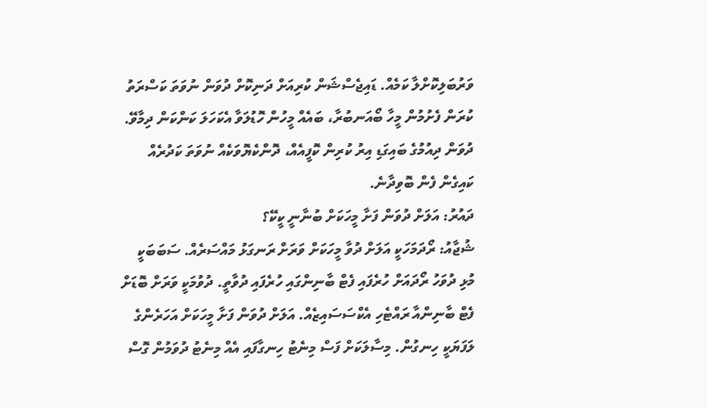ވަރުބަލިކޮށްލާ ކަމެއް. ޑައިޖެސްޝަން ކުރިއަށް ދަނިކޮށް ދުވަން ނުވަތަ ކަސްރަތު ކުރަން ފެށުމުން މީހާ ބޯއަނބުރާ، ބައެއް މީހުން ހޮޑުލަވާ އެކަހަލަ ކަންކަން ދިމާވޭ. ދުވަން ދިއުމުގެ ބައިގަޑި އިރު ކުރިން ކޮފީއެއް، ދޮންކެޔޮވަކެއް ނުވަތަ ކަދުރެއް ކައިގެން ފެން ބޮވިދާނެ.
ދައުރު: އަލަށް ދުވަން ފަށާ މީހަކަށް ބުނާނީ ކީކޭ؟
ޝުޖާއު: ރޯދަމަހަކީ އަލަށް ދުވާ މީހަކަށް ވަރަށް ރަނގަޅު މައްސަރެއް. ސަބަބަކީ މުޅި ދުވަހު ރޯދައަށް ހުރެފައި ފެޓް ބާނިންގައި ހުރެފައި ދުވާތީ. ދުވުމަކީ ވަރަށް ބޮޑަށް ފެޓް ބާނިންއާ ރައްޓެހި އެކްސަސައިޒެއް. އަލަށް ދުވަން ފަށާ މީހަކަށް އަހަރެންގެ ލަފަޔަކީ ހިނގުން. މިސާލަކަށް ފަސް މިނެޓު ހިނގާފައި އެއް މިނެޓު ދުވަމުން ގޮސް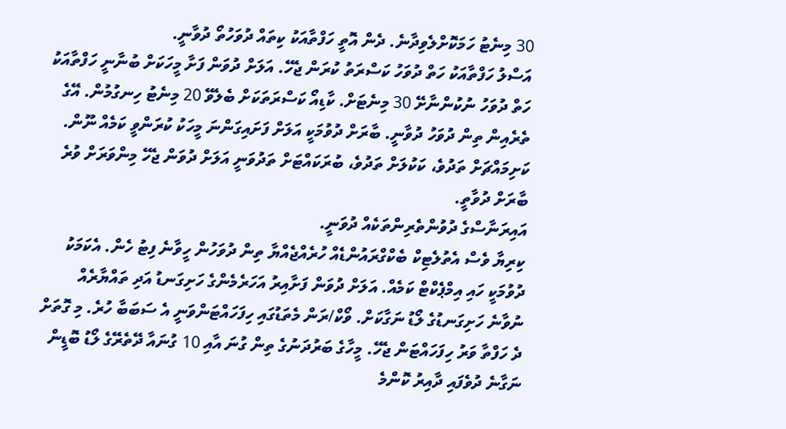30 މިނެޓު ހަމަކޮށްލެވިދާނެ. ދެން އޮތީ ހަފްތާއަކު ކިތައް ދުވަހުތޯ ދުވާނީ.
އަސްލު ހަފްތާއަކު ހަތް ދުވަހު ކަސްރަތު ކުރަން ޖެހޭ. އަލަށް ދުވަން ފަށާ މީހަކަށް ބުނާނީ ހަފްތާއަކު ހަތް ދުވަހު ނުކުންނާށޭ 30 މިނެޓަށް. ކާޑިއޯ ކަސްރަތަކަށް ބެލެވޭ 20 މިނެޓު ހިނގުމުން. އޭގެ ތެރެއިން ތިން ދުވަހު ދުވާނީ. ބާރަށް ދުވުމަކީ އަލަށް ފަށައިގަންނަ މީހަކު ކުރަންވީ ކަމެއް ނޫން. ކަށިމައްޗަށް ތަދުވެ، ކަކުލަށް ތަދުވެ، ބުރަކައްޓަށް ތަދުވަނީ އަލަށް ދުވަން ޖެހޭ މިންވަރަށް ވުރެ ބާރަށް ދުވާތީ.
އައިރަނާސްގެ ދުވުންތެރިންތަކެއް ދުވަނީ.
ކިރިޔާ ވެސް އެތުލެޓިކް ބެކްގްރައުންޑެއް ހުރެއްޖެއްޔާ ތިން ދުވަހުން ހީވާނެ ފިޓު ހެން. އެކަމަކު ދުވުމަކީ ހައި އިމްޕެކްޓް ކަމެއް. އަލަށް ދުވަން ފަށާއިރު އަހަރެމެންގެ ހަށިގަނޑު އަދި ތައްޔާރެއް ނުވާނެ ހަށިގަނޑުގެ ލޯޑު ނަގާކަށް. ވޯކް/ރަން މެތަޑުގައި ހިފަހައްޓަންވަނީ އެ ސަބަބާ ހުރެ. މި ގޮތަށް ދެ ހަފްތާ ވަރު ހިފަހައްޓަން ޖެހޭ. މީހާގެ ބަރުދަނުގެ ތިން ގުނަ އާއި 10 ގުނައާ ދޭތެރޭގެ ލޯޑު ބޮޑީން ނަގާނެ ދުވެފައި ދާއިރު ކޮންމެ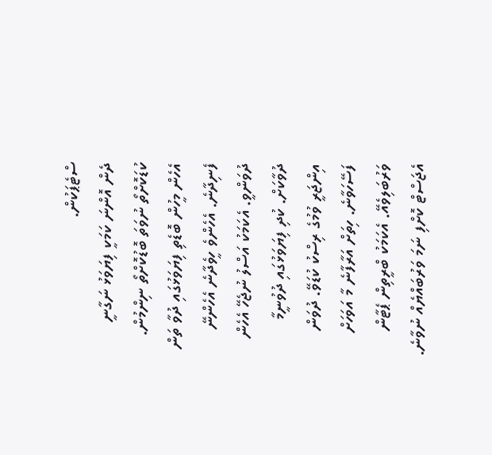ސްޓެޕަކުން.
ދެން އޮންނަ ކަމަކީ ފިޔަވަޅު ނަގާނީ ކުޑަކޮށްތޯ ނުވަތަ ބޮޑުކޮށްތޯ ނިންމުން. އެހެން މީހުން ބޮޑެތި ފިޔަވަޅުގައި ދުވާ ތަން ފެނިދާނެ. އެހެންވެ ހީވެދާނެ އެހެންނޭ ދުވަންވީ. އެކަމަކު އަސްލު ނުޖެހޭ އެހެން ދުވާކަށް. ކުދި ފިޔަވަޅުގައި ދުވުނީމާ އިންޖަރީ ވުމުގެ ރިސްކު ކުޑަވޭ. ދުވަން ފަސޭހަވާނެ. ހިތަށް އަރާފާނެ މާ އަވަހަށް ވަރުބަލިވެއޭ. އެކަމަކު ބްރީތިން ޕެޓާން އެޖަސްޓް ކޮށްފި ނަމަ ވަރުބައްޔެއް ނުވާނެ.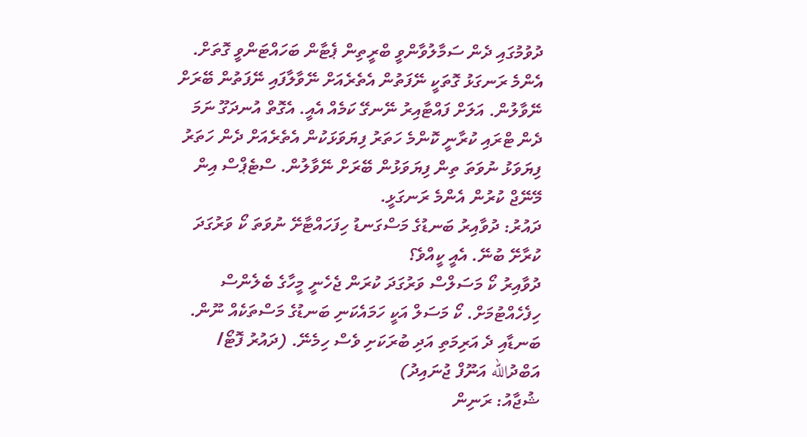ދުވުމުގައި ދެން ސަމާލުވާންވީ ބްރީތިން ޕެޓާން ބަހައްޓަންވީ ގޮތަށް. އެންމެ ރަނގަޅު ގޮތަކީ ނޭފަތުން އެތެރެއަށް ނޭވާލާފައި ނޭފަތުން ބޭރަށް ނޭވާލުން. އަލަށް ފައްޓާއިރު ނޭނގޭ ކަމެއް އެއީ. އެގޮތް އުނދަގޫ ނަމަ ދެން ޓްރައި ކުރާނީ ކޮންމެ ހަތަރު ފިޔަވަޅަކުން އެތެރެއަށް ދެން ހަތަރު ފިޔަވަޅު ނުވަތަ ތިން ފިޔަވަޅުން ބޭރަށް ނޭވާލުން. ސްޓެޕްސް އިން މޭނޭޖް ކުރުން އެންމެ ރަނގަޅީ.
ދައުރު: ދުވާއިރު ބަނޑުގެ މަސްގަނޑު ހިފަހައްޓާށޭ ނުވަތަ ކޯ ވަރުގަދަ ކުރާށޭ ބުނޭ. އެއީ ކީއްވެ؟
ދުވާއިރު ކޯ މަސަލްސް ވަރުގަދަ ކުރަން ޖެހެނީ މީހާގެ ބެލެންސް ހިފެހެއްޓުމަށް. ކޯ މަސަލް އަކީ ހަމައެކަނި ބަނޑުގެ މަސްތަކެއް ނޫން. ބަނޑާއި ދެ އަރިމަތި އަދި ބުރަކަށި ވެސް ހިމެނޭ. (ދައުރު ފޮޓޯ/ އަބްދުالله އަނޫފް ޖުނައިދު)
ޝުޖާއު: ރަނިން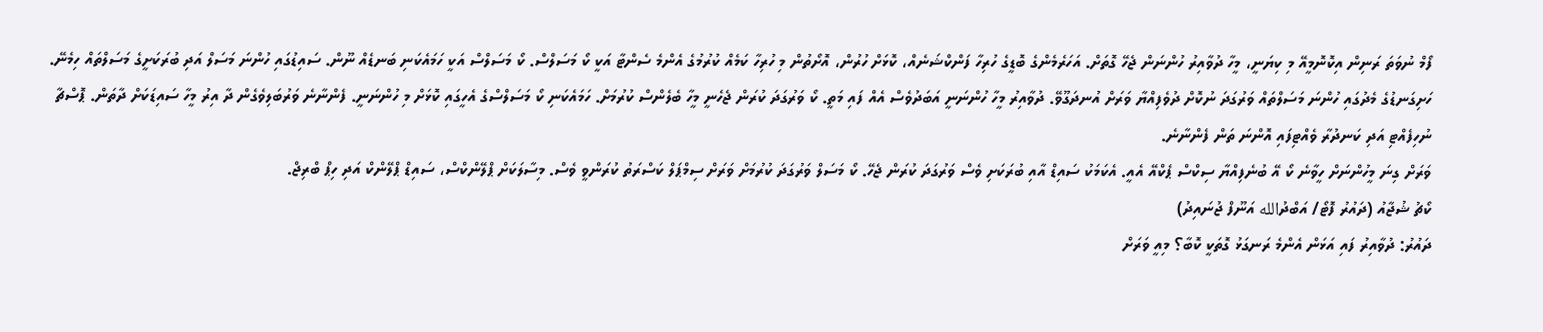ފޯމް ނުވަތަ ރަނިން އިކޮނޮމީއޭ މި ކިޔަނީ، މީހާ ދުވާއިރު ހުންނަން ޖެހޭ ގޮތަށް. އަހަރެމެންގެ ބޮޑީގެ ހުރިހާ ފަންކްޝަނެއް، ކޮޅަށް ހުރުން، އޮށޯތުން މި ހުރިހާ ކަމެއް ކުރުމުގެ އެންމެ ސެންޓާ އަކީ ކޯ މަސަލްސް. ކޯ މަސަލްސް އަކީ ހަމައެކަނި ބަނޑެއް ނޫން. ސައިޑުގައި ހުންނަ މަސަލް އަދި ބުރަކަށީގެ މަސަލްތައް ހިމެނޭ. ހަށިގަނޑުގެ މެދުގައި ހުންނަ މަސަލްތައް ވަރުގަދަ ނުކޮށް ދުވެފިއްޔާ ވަރަށް އުނދަގޫވޭ. ދުވާއިރު މީހާ ހުންނަނީ އަބަދުވެސް އެއް ފައި މަތީ. ކޯ ވަރުގަދަ ކުރަން ޖެހެނީ މީހާ ބެލެންސް ކުރުމަށް. ހަމައެކަނި ކޯ މަސަލްސްގެ އެހީގައި ކޮޅަށް މި ހުންނަނީ. ފެންނާނެ ވަރުބަލިވެގެން ދާ އިރު މީހާ ސައިޑަކަށް ދާތަން. ޕޮސްޗާ ނުހިފެއްޓި އަދި ކަނދުރާ ވެއްޓިފައި އޮންނަ ތަން ފެންނާނެ.
ވަރަށް ގިނަ މީހުންނަށް ހީވާނެ ކޯ އޭ ބުނެފިއްޔާ ސިކްސް ޕެކްއޭ އެއީ. އެކަމަކު ސައިޑް އާއި ބުރަކަށި ވެސް ވަރުގަދަ ކުރަން ޖެހޭ. ކޯ މަސަލް ވަރުގަދަ ކުރުމަށް ވަރަށް ސިމްޕަލް ކަސްރަތު ކުރަންވީ ވެސް. މިސާލަކަށް ޕްލޭންކްސް، ސައިޑް ޕްލޭންކް އަދި ހިޕް ބްރިޖް.
ކޯޗު ޝުޖާއު (ދައުރު ފޮޓޯ/ އަބްދުالله އަނޫފް ޖުނައިދު)
ދައުރު: ދުވާއިރު ފައި އަޅަން އެންމެ ރަނގަޅު ގޮތަކީ ކޮބާ؟ މިއީ ވަރަށް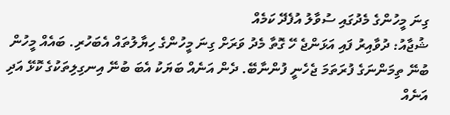ގިނަ މީހުންގެ މެދުގައި ސުވާލު އުފެދޭ ކަމެއް
ޝުޖާއު: ދުވާއިރު ފައި އަޅަންޖެ ހޭ ގޮތާ މެދު ވަރަށް ގިނަ މީހުންގެ ހިޔާލުތައް އެބަހުރި. ބައެއް މީހުން ބުނޭ ތިމަންނަގެ ފުރަތަމަ ޖެހެނީ ފުންނާބޭ. ދެން އަނެއް ބަޔަކު އެބަ ބުނޭ އިނގިލިތަކުގެ ކޮޅޭ އަދި އަނެއް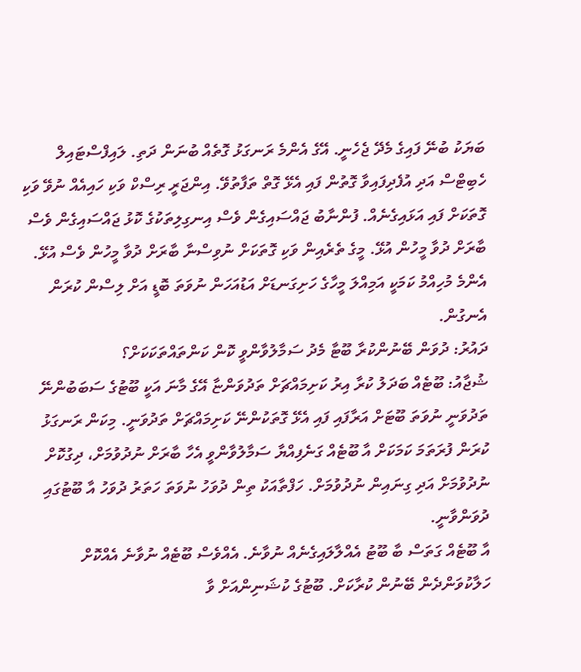ބަޔަކު ބުނޭ ފައިގެ މެދޭ ޖެހެނީ. އޭގެ އެންމެ ރަނގަޅު ގޮތެއް ބުނަން ދަތި. ލައިފްސްޓައިލް ހެބިޓްސް އަދި އުފެދިފައިވާ ގޮތުން ފައި އެޅޭ ގޮތް ތަފާތުވޭ. އިންޖަރީ ރިސްކް ވަކި ހައިއެއް ނުވޭ ވަކި ގޮތަކަށް ފައި އަޅައިގެނެއް. ފުންނާބު ޖައްސައިގެން ވެސް އިނގިލިތަކުގެ ކޮޅު ޖައްސައިގެން ވެސް ބާރަށް ދުވާ މީހުން އުޅޭ. މީގެ ތެރެއިން ވަކި ގޮތަކަށް ނުވިސްނާ ބާރަށް ދުވާ މީހުން ވެސް އުޅޭ.
އެންމެ މުހިއްމު ކަމަކީ އަމިއްލަ މީހާގެ ހަށިގަނޑަށް އަޑުއަހަން ނުވަތަ ބޮޑީ އަށް ލިސްން ކުރަން އެނގުން.
ދައުރު: ދުވަން ބޭނުންކުރާ ބޫޓާ މެދު ސަމާލުވާންވީ ކޮން ކަންތައްތަކަކަށް؟
ޝުޖާއު: ބޫޓެއް ބަދަލު ކުރާ އިރު ކަށިމައްޗަށް ތަދުވަންޏާ އޭގެ މާނަ އަކީ ބޫޓުގެ ސަބަބުންނޭ ތަދުވަނީ ނުވަތަ ބޫޓަށް އަރާފައި ފައި އެޅޭ ގޮތަކުންނޭ ކަށިމައްޗަށް ތަދުވަނީ. މިކަން ރަނގަޅު ކުރަން ފުރަތަމަ ކަމަކަށް އާ ބޫޓެއް ގަނެފިއްޔާ ސަމާލުވާންވީ އެހާ ބާރަށް ނުދުވުމަށް، ދިގުކޮށް ނުދުވުމަށް އަދި ގިނައިން ނުދުވުމަށް. ހަފްތާއަކު ތިން ދުވަހު ނުވަތަ ހަތަރު ދުވަހު އާ ބޫޓުގައި ދުވަންވާނީ.
އާ ބޫޓެއް ގަތަސް ބާ ބޫޓު އެއްލާލައިގެނެއް ނުވާނެ. އެއްވެސް ބޫޓެއް ނުވާނެ އެއްކޮށް ހަލާކުވަންދެން ބޭނުން ކުރާކަށް. ބޫޓުގެ ކުޝަނިންއަށް ވާ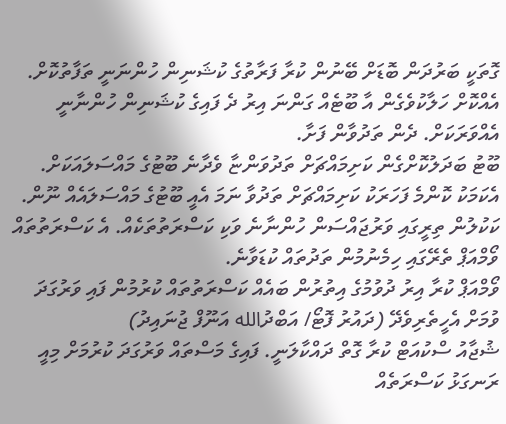ގޮތަކީ ބަރުދަން ބޮޑަށް ބޭނުން ކުރާ ފަރާތުގެ ކުޝަނިން ހުންނަނީ ތަފާތުކޮށް. އެއްކޮށް ހަލާކުވެގެން އާ ބޫޓެއް ގަންނަ އިރު ދެ ފައިގެ ކުޝަނިން ހުންނާނީ އެއްވަރަކަށް. ދެން ތަދުވާން ފަށާ.
ބޫޓު ބަދަލުކޮށްގެން ކަށިމައްޗަށް ތަދުވަންޏާ ވެދާނެ ބޫޓުގެ މައްސަލައަކަށް. އެކަމަކު ކޮންމެ ފަހަރަކު ކަށިމައްޗަށް ތަދުވާ ނަމަ އެއީ ބޫޓުގެ މައްސަލައެއް ނޫން. ކަކުލުން ތިރީގައި ވަރުޖައްސަން ހުންނާނެ ވަކި ކަސްރަތުތަކެއް. އެ ކަސްރަތުތައް ވޯމްއަޕް ތެރޭގައި ހިމެނުމުން ތަދުތައް ކުޑަވާނެ.
ވޯމްއަޕް ކުރާ އިރު ދުވުމުގެ އިތުރުން ބައެއް ކަސްރަތުތައް ކުރުމުން ފައި ވަރުގަދަ ވުމަށް އެހީތެރިވެދޭ (ދައުރު ފޮޓޯ/ އަބްދުالله އަނޫފް ޖުނައިދު)
ޝުޖާއު ސްކުއަޓް ކުރާ ގޮތް ދައްކާލަނީ. ފައިގެ މަސްތައް ވަރުގަދަ ކުރުމަށް މިއީ ރަނގަޅު ކަސްރަތެއް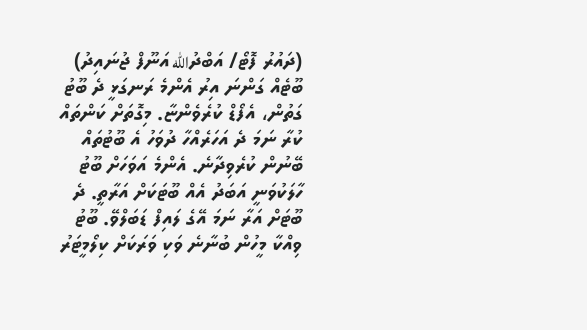(ދައުރު ފޮޓޯ/ އަބްދުالله އަނޫފް ޖުނައިދު)
ބޫޓެއް ގަންނަ އިރު އެންމެ ރަނގަޅީ ދެ ބޫޓު ގަތުން، އެފޯޑް ކުރެވެންޏާ. މިގޮތަށް ކަންތައް ކުރާ ނަމަ ދެ އަހަރެއްހާ ދުވަހު އެ ބޫޓުތައް ބޭނުން ކުރެވިދާނެ. އެންމެ އަވަހަށް ބޫޓު ހާލަކުވަނީ އަބަދު އެއް ބޫޓަކަށް އަރާތީ. ދެ ބޫޓަށް އަރާ ނަމަ އޭގެ ލައިފް ޑަބަލްވޭ. ބޫޓު ވިއްކާ މީހުން ބުނާނެ ވަކި ވަރަކަށް ކިލޯމީޓަރު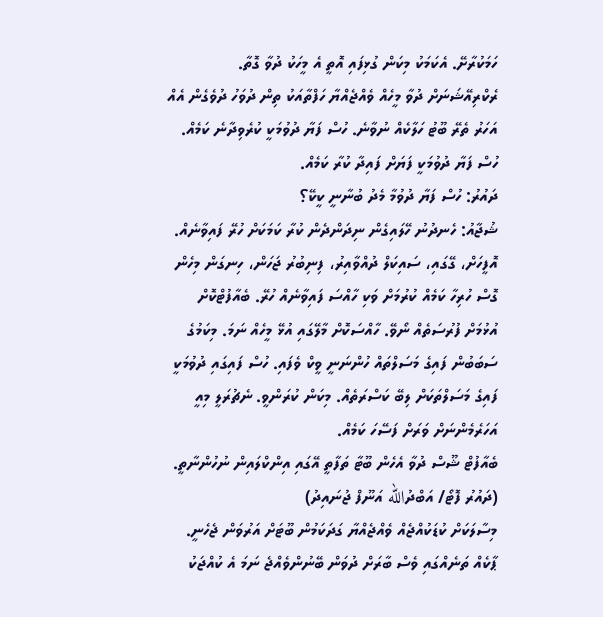ހަމަކުރާށޭ. އެކަމަކު މިކަން ގުޅިފައި އޮތީ އެ މީހަކު ދުވާ ގޮތާ. ރެކްރިއޭޝަނަށް ދުވާ މީހެއް ވެއްޖެއްޔާ ހަފްތާއަކު ތިން ދުވަހު ދުވެގެން އެއް އަހަރު ތެރޭ ބޫޓު ހަލާކެއް ނުވާނެ. ހުސް ފަޔާ ދުވުމަކީ ކުރެވިދާނެ ކަމެއް. ހުސް ފަޔާ ދުވުމަކީ ފަޔަށް ފައިދާ ކުރާ ކަމެއް.
ދައުރު: ހުސް ފަޔާ ދުވުމާ މެދު ބުނާނީ ކީކޭ؟
ޝުޖާއު: ހެނދުނު ހޭލައިގެން ނިދަންދެން ކުރާ ކަމަކަށް ހުރޭ ފައިވާނެއް.  އޮފީހަށް، ގޭގައި، ސައިކަލް ދުއްވާއިރު، ފިނިބުރު ޖަހަން، ހިނގަން މިހެން ގޮސް ހުރިހާ ކަމެއް ކުރުމަށް ވަކި ހާއްސަ ފައިވާނެއް ހުރޭ. ބެއާފުޓްކޮށް އުޅުމަށް ފުރުސަތެއް ނޯވޭ. ހާއްސަކޮށް މާލޭގައި އުޅޭ މީހެއް ނަމަ. މިކަމުގެ ސަބަބުން ފައިގެ މަސަލްތައް ހުންނަނީ ވީކް ވެފައި. ހުސް ފައިގައި ދުވުމަކީ ފައިގެ މަސަލްތަކަށް ލިބޭ ކަސްރަތެއް. މިކަން ކުރަންވީ. ނެޗުރަލީ މިއީ އަހަރެމެންނަށް ވަރަށް ފަސޭހަ ކަމެއް.
ބެއާފުޓް ޝޫސް ދުވާ އެހެން ބޫޓާ ތަފާތީ އޭގައި އިންކްލައިން ނުހުންނާތީ. (ދައުރު ފޮޓޯ/ އަބްދުالله އަނޫފް ޖުނައިދު)
މިސާލަކަށް ކުޑަކުއްޖެއް ވެއްޖެއްޔާ ގަދަކަމުން ބޫޓަށް އަރުވަން ޖެހެނީ. ޕާކެއް ތަނެއްގައި ވެސް ބާރަށް ދުވަން ބޭނުންވެއްޖެ ނަމަ އެ ކުއްޖަކު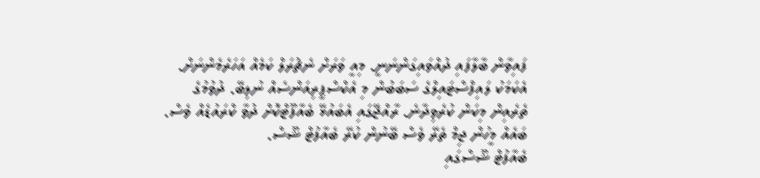ފައިވާން ބާލާފައި ދުއްވައިގަންނަނީ. މިއީ ވަރަށް ނެޗުރަލް ކަމެއް އަހަރެމެންނަށް. އެކަމަކު ލައިފްސްޓައިލްގެ ސަބަބުން މި އެކްސްޕީރިއަންސެއް ނުލިބޭ. ދުވުމުގެ ތެރެއިން މިކަން ކުރެވިދާނެ. ރާއްޖޭގައި އެބައުޅޭ ބެއާފޫޓްކޮށް ދުވާ ކްރައުޑެއް ވެސް. ބައެއް މީހުން ޖިމް ތެރޭ ވެސް ބޭނުން ކުރޭ ބެއާފުޓް ޝޫސް.
ބެއާފުޓް ޝޫސްގައި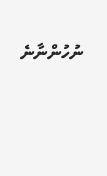ނުހުންނާނެ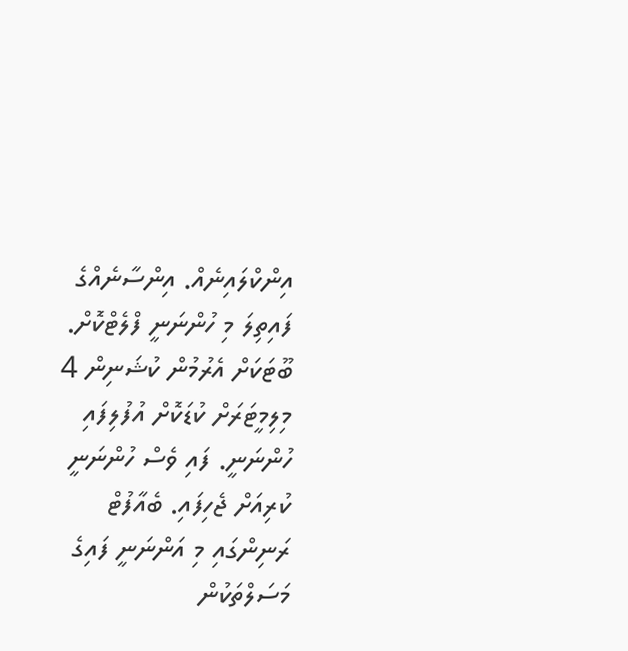އިންކްލައިނެއް. އިންސާނެއްގެ ފައިތިލަ މި ހުންނަނީ ފްލެޓްކޮށް. ބޫޓަކަށް އެރުމުން ކުޝަނިން 4 މިލިމީޓަރަށް ކުޑަކޮށް އުފުލިފައި ހުންނަނީ. ފައި ވެސް ހުންނަނީ ކުރިއަށް ޖެހިފައި. ބެއާފުޓް ރަނިންގައި މި އަންނަނީ ފައިގެ މަސަލްތަކުން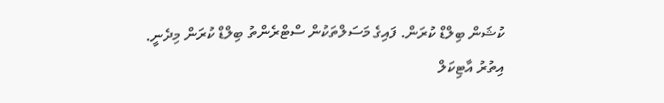ކުޝަން ބިލްޑް ކުރަން. ފައިގެ މަސަލްތަކުން ސްޓްރެންތު ބިލްޑް ކުރަން މިދެނީ.
އިތުރު އާޓިކަލް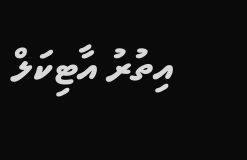އިތުރު އާޓިކަލް